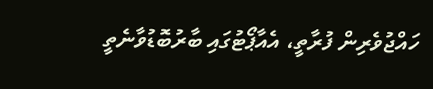ހައްޖުވެރިން ފުރާތީ، އެއާޕޯޓުގައި ބާރުބޮޑުވާނެތީ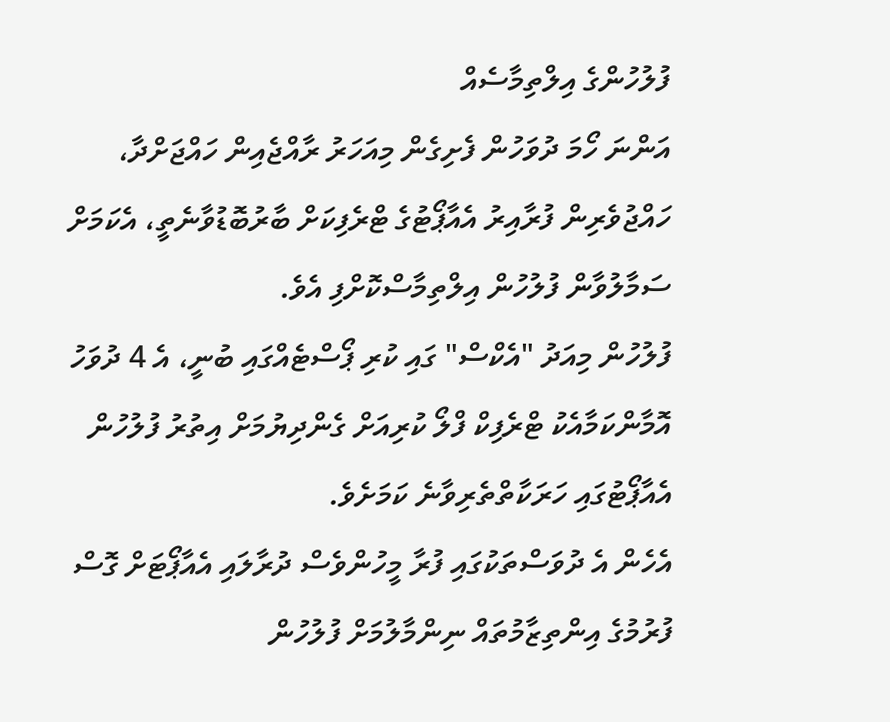ފުލުހުންގެ އިލްތިމާސެއް
އަންނަ ހޯމަ ދުވަހުން ފެށިގެން މިއަހަރު ރާއްޖެއިން ހައްޖަށްދާ، ހައްޖުވެރިން ފުރާއިރު އެއާޕޯޓުގެ ޓްރެފިކަށް ބާރުބޮޑުވާނެތީ، އެކަމަށް ސަމާލުވާން ފުލުހުން އިލްތިމާސްކޮށްފި އެވެ.
ފުލުހުން މިއަދު "އެކްސް" ގައި ކުރި ޕޯސްޓެއްގައި ބުނީ، އެ 4 ދުވަހު އޮމާންކަމާއެކު ޓްރެފިކް ފްލޯ ކުރިއަށް ގެންދިޔުމަށް އިތުރު ފުލުހުން އެއާޕޯޓުގައި ހަރަކާތްތެރިވާނެ ކަމަށެވެ.
އެހެން އެ ދުވަސްތަކުގައި ފުރާ މީހުންވެސް ދުރާލައި އެއާޕޯޓަށް ގޮސް ފުރުމުގެ އިންތިޒާމުތައް ނިންމާލުމަށް ފުލުހުން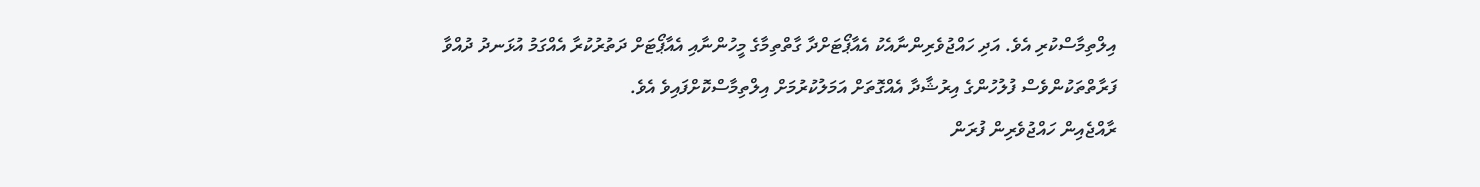އިލްތިމާސްކުރި އެވެ. އަދި ހައްޖުވެރިންނާއެކު އެއާޕޯޓަށްދާ ގާތްތިމާގެ މީހުންނާއި އެއާޕޯޓަށް ދަތުރުކުރާ އެއްގަމު އުޅަނދު ދުއްވާ ފަރާތްތަކުންވެސް ފުލުހުންގެ އިރުޝާދާ އެއްގޮތަށް އަމަލުކުރުމަށް އިލްތިމާސްކޮށްފައިވެ އެވެ.
ރާއްޖެއިން ހައްޖުވެރިން ފުރަން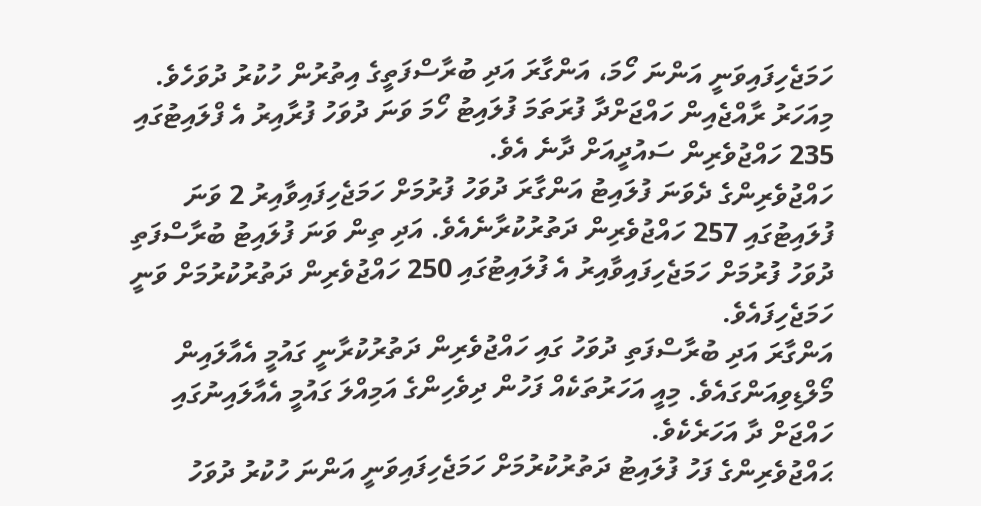ހަމަޖެހިފައިވަނީ އަންނަ ހޯމަ، އަންގާރަ އަދި ބުރާސްފަތީގެ އިތުރުން ހުކުރު ދުވަހެވެ.
މިއަހަރު ރާއްޖެއިން ހައްޖަށްދާ ފުރަތަމަ ފުލައިޓު ހޯމަ ވަނަ ދުވަހު ފުރާއިރު އެ ފްލައިޓުގައި 235 ހައްޖުވެރިން ސައުދީއަށް ދާނެ އެވެ.
ހައްޖުވެރިންގެ ދެވަނަ ފުލައިޓު އަންގާރަ ދުވަހު ފުރުމަށް ހަމަޖެހިފައިވާއިރު 2 ވަނަ ފުލައިޓުގައި 257 ހައްޖުވެރިން ދަތުރުކުރާނެއެވެ. އަދި ތިން ވަނަ ފުލައިޓު ބުރާސްފަތި ދުވަހު ފުރުމަށް ހަމަޖެހިފައިވާއިރު އެ ފުލައިޓުގައި 250 ހައްޖުވެރިން ދަތުރުކުރުމަށް ވަނީ ހަމަޖެހިފައެވެ.
އަންގާރަ އަދި ބުރާސްފަތި ދުވަހު ގައި ހައްޖުވެރިން ދަތުރުކުރާނީ ގައުމީ އެއާލައިން މޯލްޑިވިއަންގައެވެ. މިއީ އަހަރުތަކެއް ފަހުން ދިވެހިންގެ އަމިއްލަ ގައުމީ އެއާލައިނުގައި ހައްޖަށް ދާ އަހަރެކެވެ.
ޙައްޖުވެރިންގެ ފަހު ފުލައިޓު ދަތުރުކުރުމަށް ހަމަޖެހިފައިވަނީ އަންނަ ހުކުރު ދުވަހު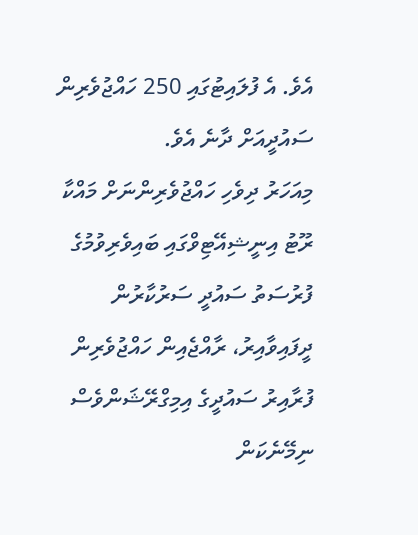އެވެ. އެ ފުލައިޓުގައި 250 ހައްޖުވެރިން ސައުދީއަށް ދާނެ އެވެ.
މިއަހަރު ދިވެހި ހައްޖުވެރިންނަށް މައްކާ ރޫޓު އިނީޝިއޭޓިވްގައި ބައިވެރިވުމުގެ ފުރުސަތު ސައުދީ ސަރުކާރުން ދީފައިވާއިރު، ރާއްޖެއިން ހައްޖުވެރިން ފުރާއިރު ސައުދީގެ އިމިގްރޭޝަންވެސް ނިމޭނެކަން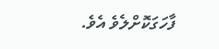ފާހަގަކޮށްލެވެ އެވެ.